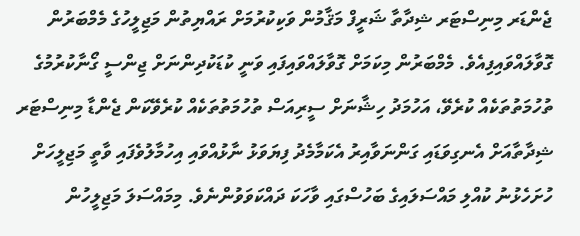ޖެންޑަރ މިނިސްޓަރ ޝިދާތާ ޝަރީފް މަޤާމުން ވަކިކުރުމަށް ރައްޔިތުން މަޖިލީހުގެ މެމްބަރުން ގޮވާލައްވައިފިއެވެ. މެމްބަރުން މިކަމަށް ގޮވާލައްވައިފައި ވަނީ ކުޑަކުދިންނަށް ޖިންސީ ގޯނާކުރުމުގެ ތުހުމަތުތަކެއް ކުރެވޭ، އަހުމަދު ހިޝާނަށް ސީރިއަސް ތުހުމަތުތަކެއް ކުރެވޭކަން ޖެންޑާ މިނިސްޓަރ ޝިދާތާއަށް އެނގިވަޑައި ގަންނަވާއިރު އެކަމާމެދު ފިޔަވަޅު ނާޅުއްވައި އިހުމާލުވެފައި ވާތީ މަޖިލީހަށް ހުށަހެޅުނު ކުއްލި މައްސަލައިގެ ބަހުސްގައި ވާހަކަ ދައްކަވަވުންނެވެ. މިމައްސަލަ މަޖިލީހުން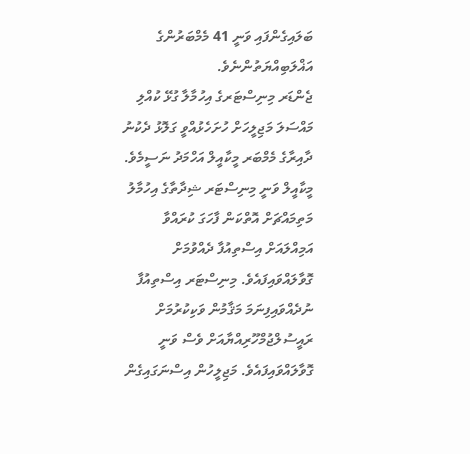ބަލައިގެންފައި ވަނީ 41 މެމްބަރުންގެ އަޣްލަބިއްޔަތުންނެވެ.
ޖެންޑަރ މިނިސްޓަރގެ އިހުމާލާ ގުޅޭ ކުއްލި މައްސަލަ މަޖިލީހަށް ހުށަހެޅުއްވީ ގަލޮޅު ދެކުނު ދާއިރާގެ މެމްބަރ މީކާއީލް އަހްމަދު ނަސީމެވެ. މީކާއީލް ވަނީ މިނިސްޓަރ ޝިދާތާގެ އިހުމާލު މަތިމައްޗަށް އޮތްކަން ފާހަގަ ކުރައްވާ އަމިއްލައަށް އިސްތިއުފާ ދެއްވުމަށް ގޮވާލައްވައިފައެވެ. މިނިސްޓަރ އިސްތިއުފާ ނުދެއްވައިފިނަމަ މަޤާމުން ވަކިކުރުމަށް ރައީސުލްޖުމްހޫރިއްޔާއަށް ވެސް ވަނީ ގޮވާލައްވައިފައެވެ. މަޖިލީހުން އިސްނަގައިގެން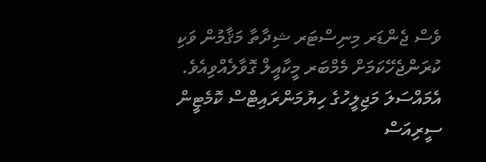ވެސް ޖެންޑަރ މިނިސްޓަރ ޝިދާތާ މަޤާމުން ވަކި ކުރަންޖެހޭކަމަށް މެމްބަރ މީކާއީލް ގޮވާލެއްވިއެވެ. އެމައްސަލަ މަޖިލީހުގެ ހިޔުމަންރައިޓްސް ކޮމެޓީން ސީރިއަސް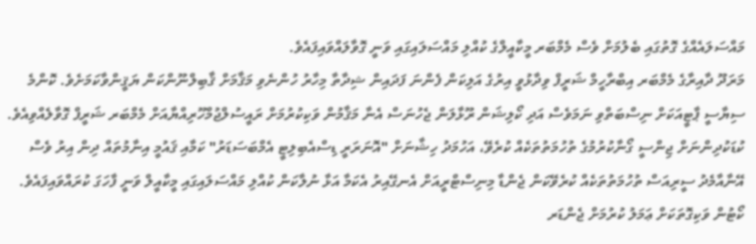މައްސަލައެއްގެ ގޮތުގައި ބެލުމަށް ވެސް މެމްބަރ މީކާއީލްގެ ކުއްލި މައްސަލައިގައި ވަނީ ގޮވާލައްވައިފައެވެ.
މަރަދޫ ދާއިރާގެ މެމްބަރ އިބްރާހީމް ޝަރީފް ވިދާޅުވީ އިރުގެ އަލިކަން ފެންނަ ފަދައިން ޝިދާތާ މިހާރު ހުންނެވި މަޤާމަށް ޤާބިލްނޫންކަން ޔަޤީންވާކަމަށެވެ. ކޮންމެ ސިޔާސީ ޕާޓީއަކަށް ނިސްބަތްވި ނަމަވެސް އަދި ކޯލިޝަން ރޫޅާލަން ޖެހުނަސް އެނާ މަޤާމުން ވަކިކުރުމަށް ރައީސުލްޖުމްހޫރިއްޔާއަށް މެމްބަރ ޝަރީފް ގޮވާލެއްވިއެވެ.
ކުޑަކުދިންނަށް ޖިންސީ ގޯނާކުރުމުގެ ތުހުމަތުތަކެއް ކުރެވޭ، އަހުމަދު ހިޝާނަށް "އޮނަރަރީ ޑިސްއެބިލިޓީ އެމްބަސަޑަރު" ކަމާއި ޤައުމީ އިނާމުތައް ދިން އިރު ވެސް އޭނާއާމެދު ސީރިއަސް ތުހުމަތުތަކެއް ކުރެވޭކަން ޖެންޑާ މިނިސްޓްރީއަށް އެނގޭއިރު އެކަމާ އަޅާ ނުލާކަން ކުއްލި މައްސަލައިގައި މީކާއީލް ވަނީ ފާހަގަ ކުރައްވައިފައެވެ.
ކޯޓުން ވަކިގޮތަކަށް ޢަމަލު ކުރުމަށް ޖެންޑަރ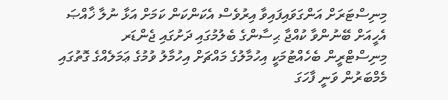މިނިސްޓަރަށް އަންގަވައިފައިވާ އިރުވެސް އެކަންކަން ކަމަށް އަޅާ ނުލާ ޚާއްޞަ އެހީއަށް ބޭނުންވާ ކުއްޖާ ޙިސާންގެ ބެލުމުގައި ދަށުގައި ޖެންޑަރ މިނިސްޓްރީން ބެހެއްޓުމަކީ އިހުމާލުގެ މައްޗަށް އިހުމާލު ވުމުގެ ޢަމަލެއްގެ ގޮތުގައި މެމްބަރުން ވަނީ ފާހަގަ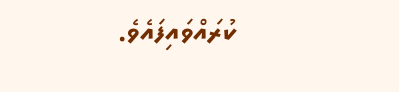ކުރައްވައިފައެވެ.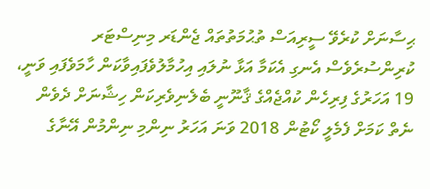ޙިސާނަށް ކުރެވޭ ސީރިއަސް ތުޙުމަތުތައް ޖެންޑަރ މިނިސްޓަރ ކުރިންސުރެވެސް އެނގި އެކަމާ އަޅާ ނުލައި އިހުމާލުވެފައިވާކަން ހާމަވެފައި ވަނީ، 19 އަހަރުގެ ފިރިހެން ކުއްޖެއްގެ ޤާނޫނީ ބެލެނިވެރިކަން ހިޝާނަށް ދެވެން ނެތް ކަމަށް ފެމެލީ ކޯޓުން 2018 ވަނަ އަހަރު ނިންމި ނިންމުން އޭނާގެ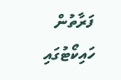ފަރާތުން ހައިކޯޓުގައި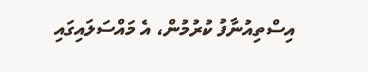އިސްތިއުނާފު ކުރުމުން، އެ މައްސަލައިގައި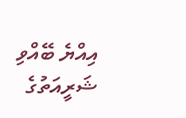އިއްޔެ ބޭއްވި ޝަރީއަތުގެ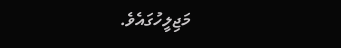މަޖިލީހުގައެވެ.